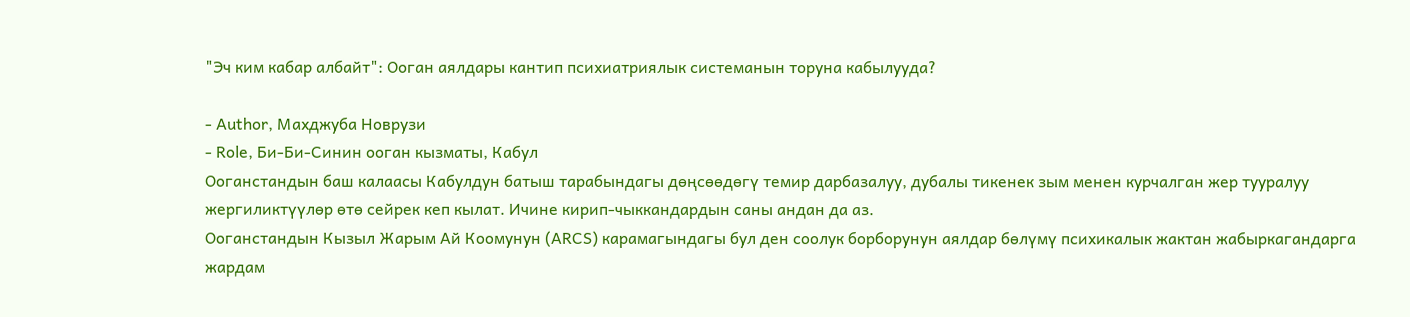"Эч ким кабар албайт": Ооган аялдары кантип психиатриялык системанын торуна кабылууда?

- Author, Махджуба Новрузи
- Role, Би-Би-Синин ооган кызматы, Кабул
Ооганстандын баш калаасы Кабулдун батыш тарабындагы дөңсөөдөгү темир дарбазалуу, дубалы тикенек зым менен курчалган жер тууралуу жергиликтүүлөр өтө сейрек кеп кылат. Ичине кирип-чыккандардын саны андан да аз.
Ооганстандын Кызыл Жарым Ай Коомунун (ARCS) карамагындагы бул ден соолук борборунун аялдар бөлүмү психикалык жактан жабыркагандарга жардам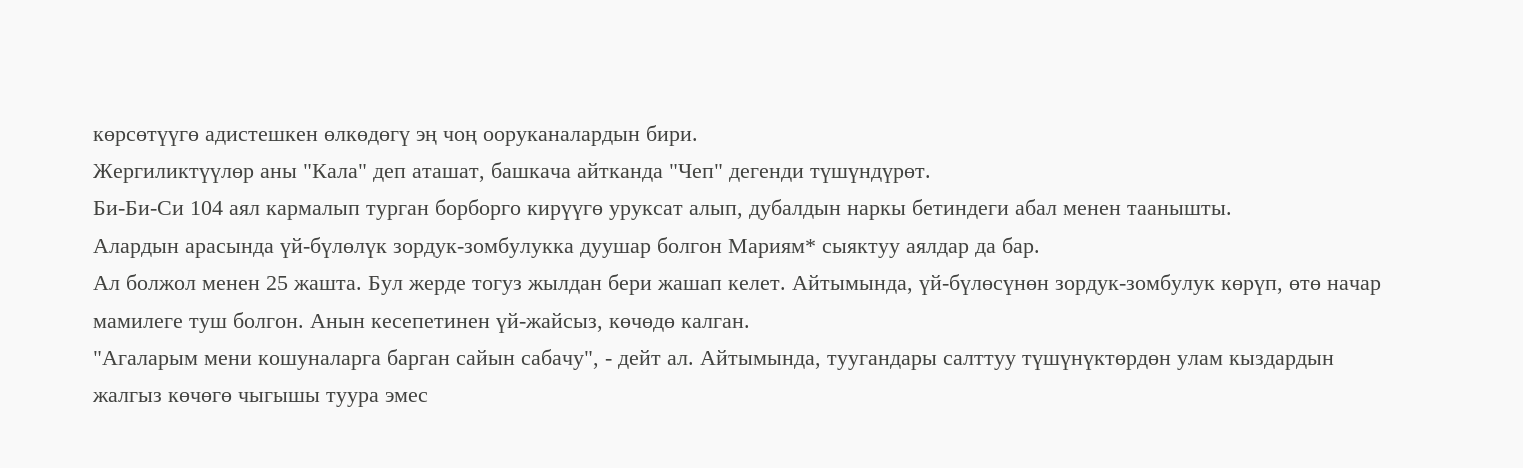көрсөтүүгө адистешкен өлкөдөгү эң чоң ооруканалардын бири.
Жергиликтүүлөр аны "Кала" деп аташат, башкача айтканда "Чеп" дегенди түшүндүрөт.
Би-Би-Си 104 аял кармалып турган борборго кирүүгө уруксат алып, дубалдын наркы бетиндеги абал менен таанышты.
Алардын арасында үй-бүлөлүк зордук-зомбулукка дуушар болгон Мариям* сыяктуу аялдар да бар.
Ал болжол менен 25 жашта. Бул жерде тогуз жылдан бери жашап келет. Айтымында, үй-бүлөсүнөн зордук-зомбулук көрүп, өтө начар мамилеге туш болгон. Анын кесепетинен үй-жайсыз, көчөдө калган.
"Агаларым мени кошуналарга барган сайын сабачу", - дейт ал. Айтымында, туугандары салттуу түшүнүктөрдөн улам кыздардын жалгыз көчөгө чыгышы туура эмес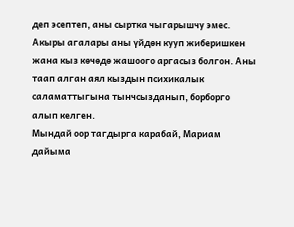деп эсептеп, аны сыртка чыгарышчу эмес.
Акыры агалары аны үйдөн кууп жиберишкен жана кыз көчөдө жашоого аргасыз болгон. Аны таап алган аял кыздын психикалык саламаттыгына тынчсызданып, борборго алып келген.
Мындай оор тагдырга карабай, Мариам дайыма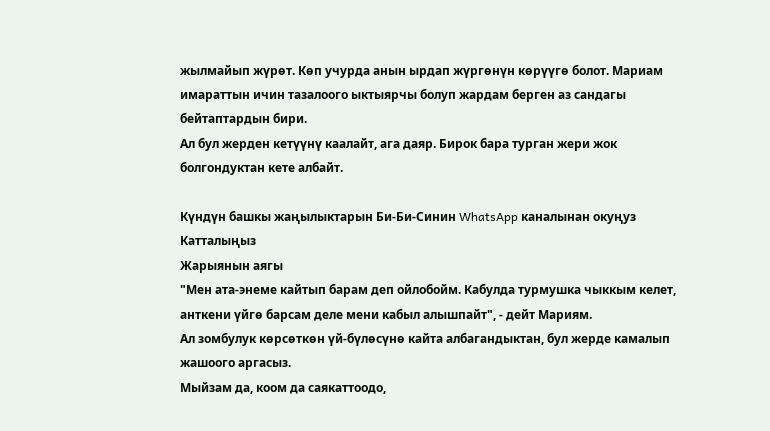жылмайып жүрөт. Көп учурда анын ырдап жүргөнүн көрүүгө болот. Мариам имараттын ичин тазалоого ыктыярчы болуп жардам берген аз сандагы бейтаптардын бири.
Ал бул жерден кетүүнү каалайт, ага даяр. Бирок бара турган жери жок болгондуктан кете албайт.

Күндүн башкы жаңылыктарын Би-Би-Синин WhatsApp каналынан окуңуз
Катталыңыз
Жарыянын аягы
"Мен ата-энеме кайтып барам деп ойлобойм. Кабулда турмушка чыккым келет, анткени үйгө барсам деле мени кабыл алышпайт", - дейт Мариям.
Ал зомбулук көрсөткөн үй-бүлөсүнө кайта албагандыктан, бул жерде камалып жашоого аргасыз.
Мыйзам да, коом да саякаттоодо,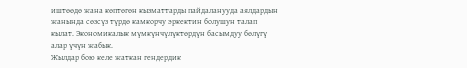иштөөдө жана көптөгөн кызматтарды пайдаланууда аялдардын жанында сөзсүз түрдө камкорчу эркектин болушун талап кылат. Экономикалык мүмкүнчүлүктөрдүн басымдуу бөлүгү алар үчүн жабык.
Жылдар бою келе жаткан гендердик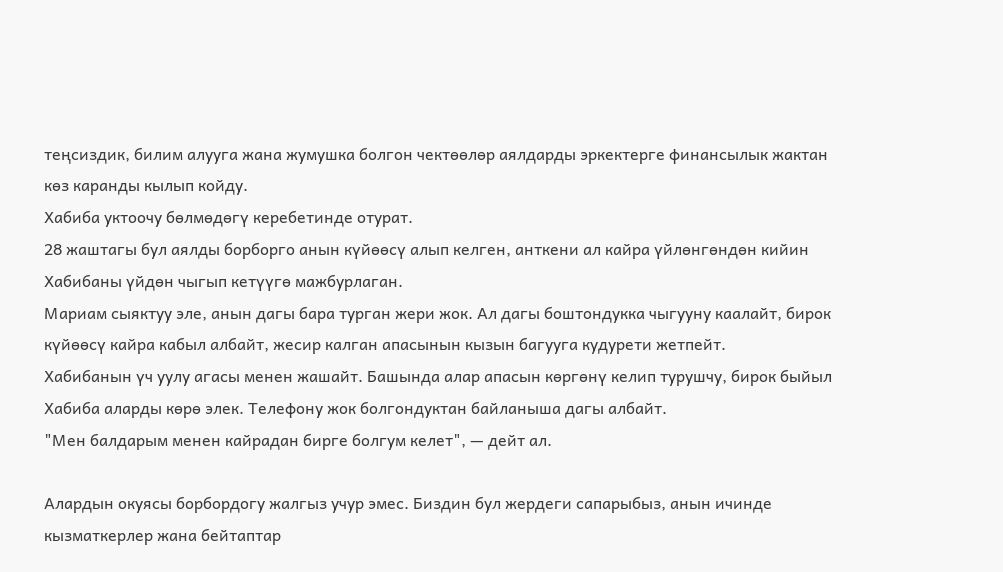теңсиздик, билим алууга жана жумушка болгон чектөөлөр аялдарды эркектерге финансылык жактан көз каранды кылып койду.
Хабиба уктоочу бөлмөдөгү керебетинде отурат.
28 жаштагы бул аялды борборго анын күйөөсү алып келген, анткени ал кайра үйлөнгөндөн кийин Хабибаны үйдөн чыгып кетүүгө мажбурлаган.
Мариам сыяктуу эле, анын дагы бара турган жери жок. Ал дагы боштондукка чыгууну каалайт, бирок күйөөсү кайра кабыл албайт, жесир калган апасынын кызын багууга кудурети жетпейт.
Хабибанын үч уулу агасы менен жашайт. Башында алар апасын көргөнү келип турушчу, бирок быйыл Хабиба аларды көрө элек. Телефону жок болгондуктан байланыша дагы албайт.
"Мен балдарым менен кайрадан бирге болгум келет", — дейт ал.

Алардын окуясы борбордогу жалгыз учур эмес. Биздин бул жердеги сапарыбыз, анын ичинде кызматкерлер жана бейтаптар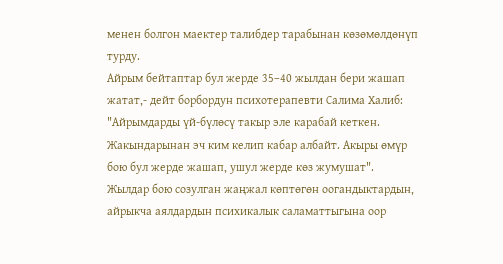менен болгон маектер талибдер тарабынан көзөмөлдөнүп турду.
Айрым бейтаптар бул жерде 35–40 жылдан бери жашап жатат,- дейт борбордун психотерапевти Салима Халиб:
"Айрымдарды үй-бүлөсү такыр эле карабай кеткен. Жакындарынан эч ким келип кабар албайт. Акыры өмүр бою бул жерде жашап, ушул жерде көз жумушат".
Жылдар бою созулган жаңжал көптөгөн оогандыктардын, айрыкча аялдардын психикалык саламаттыгына оор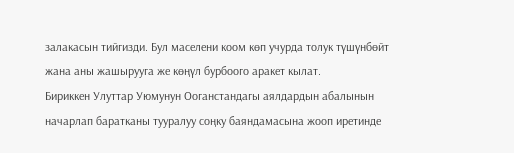залакасын тийгизди. Бул маселени коом көп учурда толук түшүнбөйт жана аны жашырууга же көңүл бурбоого аракет кылат.
Бириккен Улуттар Уюмунун Ооганстандагы аялдардын абалынын начарлап баратканы тууралуу соңку баяндамасына жооп иретинде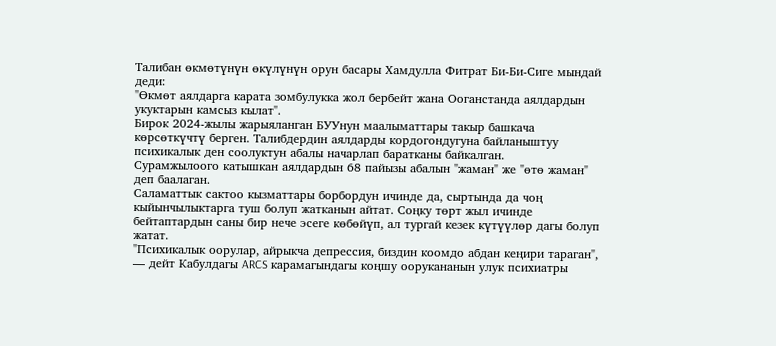Талибан өкмөтүнүн өкүлүнүн орун басары Хамдулла Фитрат Би-Би-Сиге мындай деди:
"Өкмөт аялдарга карата зомбулукка жол бербейт жана Ооганстанда аялдардын укуктарын камсыз кылат".
Бирок 2024-жылы жарыяланган БУУнун маалыматтары такыр башкача көрсөткүчтү берген. Талибдердин аялдарды кордогондугуна байланыштуу психикалык ден соолуктун абалы начарлап баратканы байкалган.
Сурамжылоого катышкан аялдардын 68 пайызы абалын "жаман" же "өтө жаман" деп баалаган.
Саламаттык сактоо кызматтары борбордун ичинде да, сыртында да чоң кыйынчылыктарга туш болуп жатканын айтат. Соңку төрт жыл ичинде бейтаптардын саны бир нече эсеге көбөйүп, ал тургай кезек күтүүлөр дагы болуп жатат.
"Психикалык оорулар, айрыкча депрессия, биздин коомдо абдан кеңири тараган", — дейт Кабулдагы ARCS карамагындагы коңшу оорукананын улук психиатры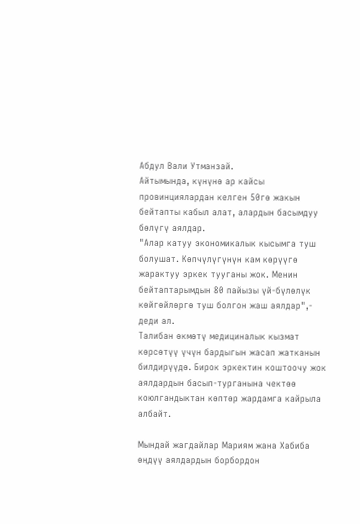Абдул Вали Утманзай.
Айтымында, күнүнө ар кайсы провинциялардан келген 50гө жакын бейтапты кабыл алат, алардын басымдуу бөлүгү аялдар.
"Алар катуу экономикалык кысымга туш болушат. Көпчүлүгүнүн кам көрүүгө жарактуу эркек тууганы жок. Менин бейтаптарымдын 80 пайызы үй-бүлөлүк көйгөйлөргө туш болгон жаш аялдар",- деди ал.
Талибан өкмөтү медициналык кызмат көрсөтүү үчүн бардыгын жасап жатканын билдирүүдө. Бирок эркектин коштоочу жок аялдардын басып-турганына чектөө коюлгандыктан көптөр жардамга кайрыла албайт.

Мындай жагдайлар Мариям жана Хабиба өңдүү аялдардын борбордон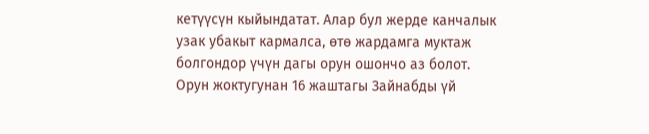кетүүсүн кыйындатат. Алар бул жерде канчалык узак убакыт кармалса, өтө жардамга муктаж болгондор үчүн дагы орун ошончо аз болот.
Орун жоктугунан 16 жаштагы Зайнабды үй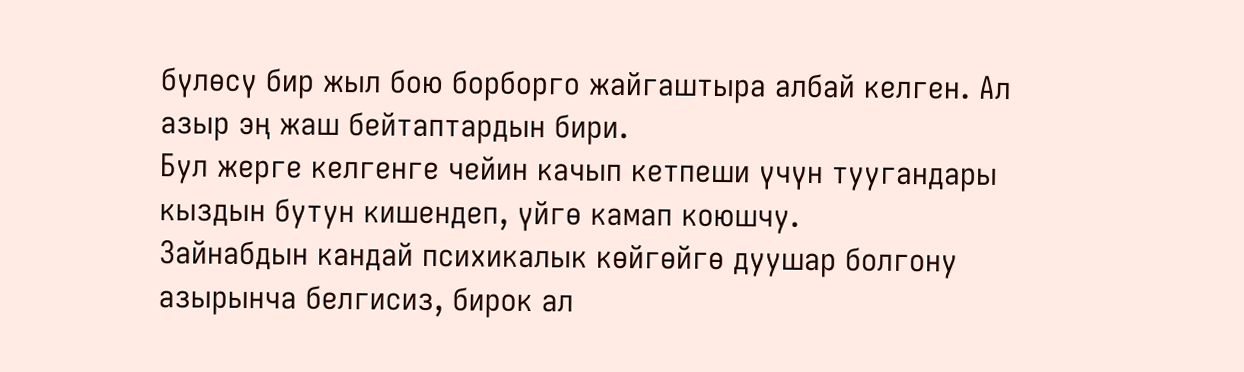бүлөсү бир жыл бою борборго жайгаштыра албай келген. Ал азыр эң жаш бейтаптардын бири.
Бул жерге келгенге чейин качып кетпеши үчүн туугандары кыздын бутун кишендеп, үйгө камап коюшчу.
Зайнабдын кандай психикалык көйгөйгө дуушар болгону азырынча белгисиз, бирок ал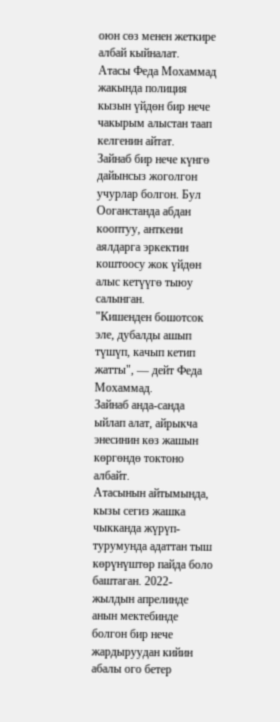оюн сөз менен жеткире албай кыйналат.
Атасы Феда Мохаммад жакында полиция кызын үйдөн бир нече чакырым алыстан таап келгенин айтат.
Зайнаб бир нече күнгө дайынсыз жоголгон учурлар болгон. Бул Ооганстанда абдан кооптуу, анткени аялдарга эркектин коштоосу жок үйдөн алыс кетүүгө тыюу салынган.
"Кишенден бошотсок эле, дубалды ашып түшүп, качып кетип жатты", — дейт Феда Мохаммад.
Зайнаб анда-санда ыйлап алат, айрыкча энесинин көз жашын көргөндө токтоно албайт.
Атасынын айтымында, кызы сегиз жашка чыкканда жүрүп-турумунда адаттан тыш көрүнүштөр пайда боло баштаган. 2022-жылдын апрелинде анын мектебинде болгон бир нече жардыруудан кийин абалы ого бетер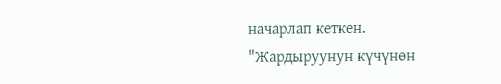начарлап кеткен.
"Жардыруунун күчүнөн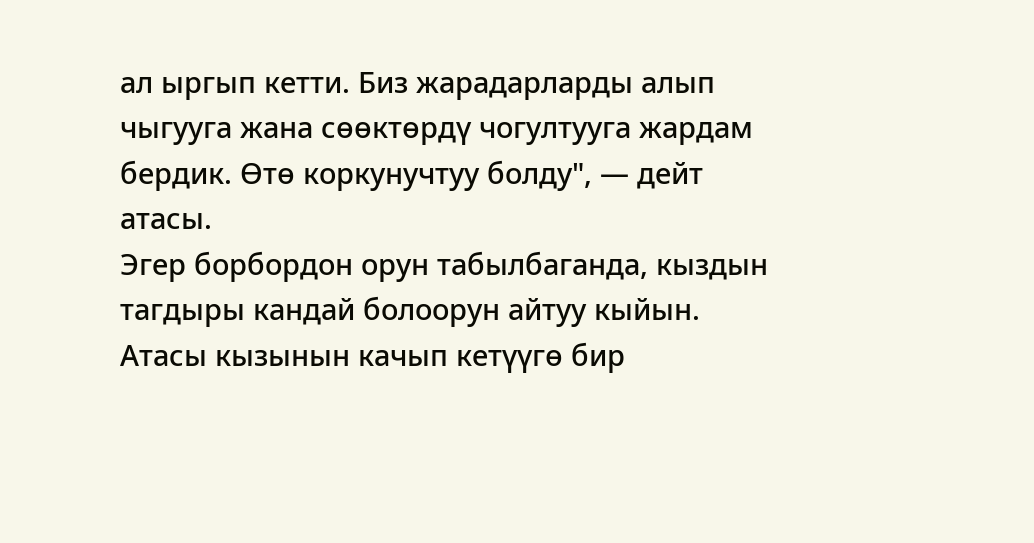ал ыргып кетти. Биз жарадарларды алып чыгууга жана сөөктөрдү чогултууга жардам бердик. Өтө коркунучтуу болду", — дейт атасы.
Эгер борбордон орун табылбаганда, кыздын тагдыры кандай болоорун айтуу кыйын. Атасы кызынын качып кетүүгө бир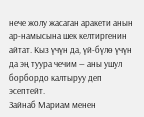нече жолу жасаган аракети анын ар-намысына шек келтиргенин айтат. Кыз үчүн да, үй-бүлө үчүн да эң туура чечим — аны ушул борбордо калтыруу деп эсептейт.
Зайнаб Мариам менен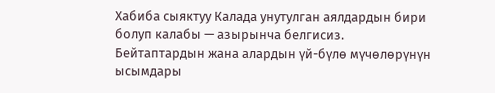Хабиба сыяктуу Калада унутулган аялдардын бири болуп калабы — азырынча белгисиз.
Бейтаптардын жана алардын үй-бүлө мүчөлөрүнүн ысымдары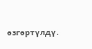өзгөртүлдү.